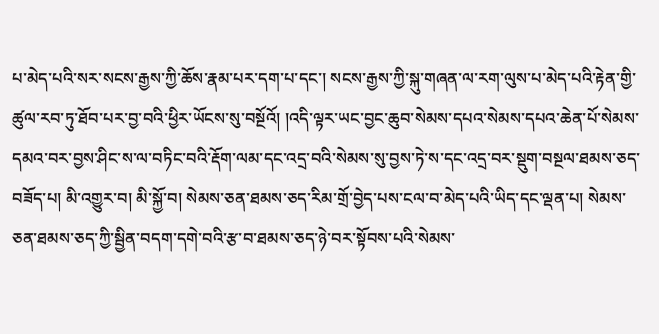པ་མེད་པའི་སར་སངས་རྒྱས་ཀྱི་ཆོས་རྣམ་པར་དག་པ་དང་། སངས་རྒྱས་ཀྱི་སྐུ་གཞན་ལ་རག་ལུས་པ་མེད་པའི་རྟེན་གྱི་ཚུལ་རབ་ཏུ་ཐོབ་པར་བྱ་བའི་ཕྱིར་ཡོངས་སུ་བསྔོའོ། །འདི་ལྟར་ཡང་བྱང་ཆུབ་སེམས་དཔའ་སེམས་དཔའ་ཆེན་པོ་སེམས་དམའ་བར་བྱས་ཤིང་ས་ལ་བཏིང་བའི་རྡོག་ལམ་དང་འདྲ་བའི་སེམས་སུ་བྱས་ཏེ་ས་དང་འདྲ་བར་སྡུག་བསྔལ་ཐམས་ཅད་བཟོད་པ། མི་འགྱུར་བ། མི་སྐྱོ་བ། སེམས་ཅན་ཐམས་ཅད་རིམ་གྲོ་བྱེད་པས་ངལ་བ་མེད་པའི་ཡིད་དང་ལྡན་པ། སེམས་ཅན་ཐམས་ཅད་ཀྱི་སྦྱིན་བདག་དགེ་བའི་རྩ་བ་ཐམས་ཅད་ཉེ་བར་སྟོབས་པའི་སེམས་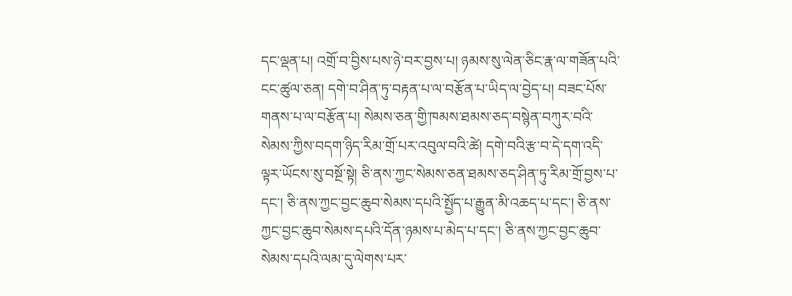དང་ལྡན་པ། འགྲོ་བ་བྱིས་པས་ཉེ་བར་བྱས་པ། ཉམས་སུ་ལེན་ཅིང་རྣ་ལ་གཟོན་པའི་ངང་ཚུལ་ཅན། དགེ་བ་ཤིན་ཏུ་བརྟན་པ་ལ་བརྩོན་པ་ཡིད་ལ་བྱེད་པ། བཟང་པོས་གནས་པ་ལ་བརྩོན་པ། སེམས་ཅན་གྱི་ཁམས་ཐམས་ཅད་བསྙེན་བཀུར་བའི་སེམས་ཀྱིས་བདག་ཉིད་རིམ་གྲོ་པར་འབུལ་བའི་ཚེ། དགེ་བའི་རྩ་བ་དེ་དག་འདི་ལྟར་ཡོངས་སུ་བསྔོ་སྟེ། ཅི་ནས་ཀྱང་སེམས་ཅན་ཐམས་ཅད་ཤིན་ཏུ་རིམ་གྲོ་བྱས་པ་དང་། ཅི་ནས་ཀྱང་བྱང་ཆུབ་སེམས་དཔའི་སྤྱོད་པ་རྒྱུན་མི་འཆད་པ་དང་། ཅི་ནས་ཀྱང་བྱང་ཆུབ་སེམས་དཔའི་དོན་ཉམས་པ་མེད་པ་དང་། ཅི་ནས་ཀྱང་བྱང་ཆུབ་སེམས་དཔའི་ལམ་དུ་ལེགས་པར་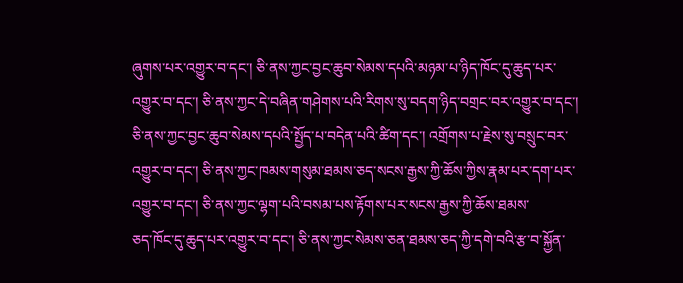ཞུགས་པར་འགྱུར་བ་དང་། ཅི་ནས་ཀྱང་བྱང་ཆུབ་སེམས་དཔའི་མཉམ་པ་ཉིད་ཁོང་དུ་ཆུད་པར་འགྱུར་བ་དང་། ཅི་ནས་ཀྱང་དེ་བཞིན་གཤེགས་པའི་རིགས་སུ་བདག་ཉིད་བགྲང་བར་འགྱུར་བ་དང་། ཅི་ནས་ཀྱང་བྱང་ཆུབ་སེམས་དཔའི་སྤྱོད་པ་བདེན་པའི་ཚིག་དང་། འགྲོགས་པ་རྗེས་སུ་བསྲུང་བར་འགྱུར་བ་དང་། ཅི་ནས་ཀྱང་ཁམས་གསུམ་ཐམས་ཅད་སངས་རྒྱས་ཀྱི་ཆོས་ཀྱིས་རྣམ་པར་དག་པར་འགྱུར་བ་དང་། ཅི་ནས་ཀྱང་ལྷག་པའི་བསམ་པས་རྟོགས་པར་སངས་རྒྱས་ཀྱི་ཆོས་ཐམས་
ཅད་ཁོང་དུ་ཆུད་པར་འགྱུར་བ་དང་། ཅི་ནས་ཀྱང་སེམས་ཅན་ཐམས་ཅད་ཀྱི་དགེ་བའི་རྩ་བ་སྐྱོན་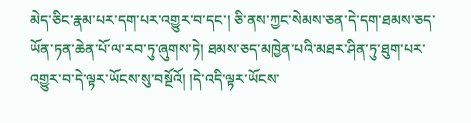མེད་ཅིང་རྣམ་པར་དག་པར་འགྱུར་བ་དང་། ཅི་ནས་ཀྱང་སེམས་ཅན་དེ་དག་ཐམས་ཅད་ཡོན་ཏན་ཆེན་པོ་ལ་རབ་ཏུ་ཞུགས་ཏེ། ཐམས་ཅད་མཁྱེན་པའི་མཐར་ཤིན་ཏུ་ཐུག་པར་འགྱུར་བ་དེ་ལྟར་ཡོངས་སུ་བསྔོའོ། །དེ་འདི་ལྟར་ཡོངས་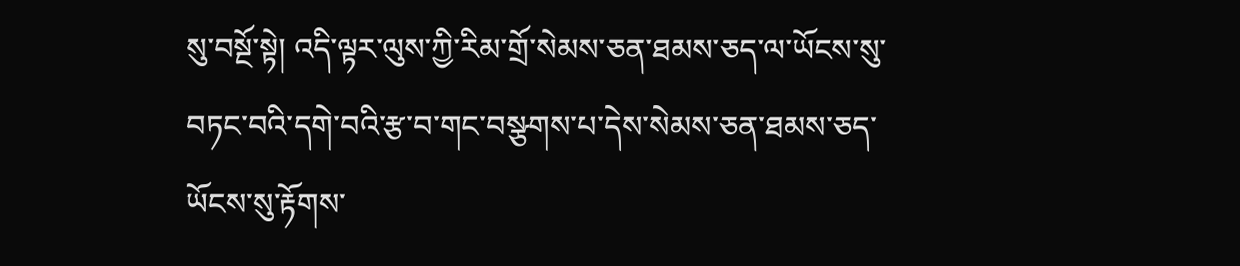སུ་བསྔོ་སྟེ། འདི་ལྟར་ལུས་ཀྱི་རིམ་གྲོ་སེམས་ཅན་ཐམས་ཅད་ལ་ཡོངས་སུ་བཏང་བའི་དགེ་བའི་རྩ་བ་གང་བསྩགས་པ་དེས་སེམས་ཅན་ཐམས་ཅད་ཡོངས་སུ་རྟོགས་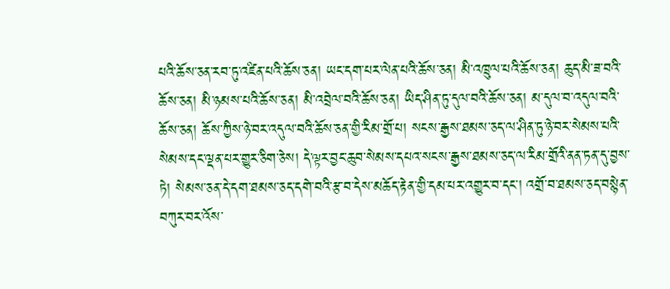པའི་ཆོས་ཅན་རབ་ཏུ་འཛིན་པའི་ཆོས་ཅན། ཡང་དག་པར་ལེན་པའི་ཆོས་ཅན། མི་འཁྲུལ་པའི་ཆོས་ཅན། ཆུད་མི་ཟ་བའི་ཆོས་ཅན། མི་ཉམས་པའི་ཆོས་ཅན། མི་འབྲེལ་བའི་ཆོས་ཅན། ཡིད་ཤིན་ཏུ་དུལ་བའི་ཆོས་ཅན། མ་དུལ་བ་འདུལ་བའི་ཆོས་ཅན། ཆོས་ཀྱིས་ཉེ་བར་འདུལ་བའི་ཆོས་ཅན་གྱི་རིམ་གྲོ་པ། སངས་རྒྱས་ཐམས་ཅད་ལ་ཤིན་ཏུ་ཉེ་བར་སེམས་པའི་སེམས་དང་ལྡན་པར་གྱུར་ཅིག་ཅེས། དེ་ལྟར་བྱང་ཆུབ་སེམས་དཔའ་སངས་རྒྱས་ཐམས་ཅད་ལ་རིམ་གྲོའི་ནན་ཏན་དུ་བྱས་ཏེ། སེམས་ཅན་དེ་དག་ཐམས་ཅད་དགེ་བའི་རྩ་བ་དེས་མཆོད་རྟེན་གྱི་དམ་པར་འགྱུར་བ་དང་། འགྲོ་བ་ཐམས་ཅད་བསྙེན་བཀུར་བར་འོས་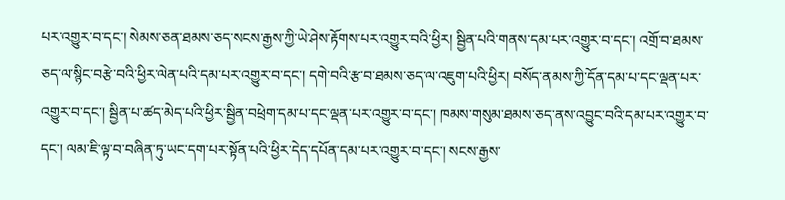པར་འགྱུར་བ་དང་། སེམས་ཅན་ཐམས་ཅད་སངས་རྒྱས་ཀྱི་ཡེ་ཤེས་རྟོགས་པར་འགྱུར་བའི་ཕྱིར། སྦྱིན་པའི་གནས་དམ་པར་འགྱུར་བ་དང་། འགྲོ་བ་ཐམས་ཅད་ལ་སྙིང་བརྩེ་བའི་ཕྱིར་ལེན་པའི་དམ་པར་འགྱུར་བ་དང་། དགེ་བའི་རྩ་བ་ཐམས་ཅད་ལ་འཇུག་པའི་ཕྱིར། བསོད་ནམས་ཀྱི་དོན་དམ་པ་དང་ལྡན་པར་འགྱུར་བ་དང་། སྦྱིན་པ་ཚད་མེད་པའི་ཕྱིར་སྦྱིན་བཕྲེག་དམ་པ་དང་ལྡན་པར་འགྱུར་བ་དང་། ཁམས་གསུམ་ཐམས་ཅད་ནས་འབྱུང་བའི་དམ་པར་འགྱུར་བ་དང་། ལམ་ཇི་ལྟ་བ་བཞིན་ཏུ་ཡང་དག་པར་སྟོན་པའི་ཕྱིར་དེད་དཔོན་དམ་པར་འགྱུར་བ་དང་། སངས་རྒྱས་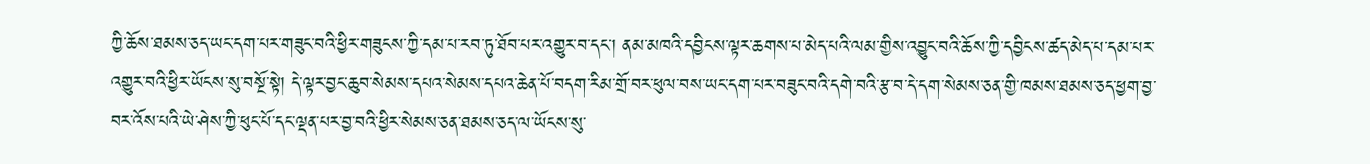ཀྱི་ཆོས་ཐམས་ཅད་ཡང་དག་པར་གཟུང་བའི་ཕྱིར་གཟུངས་ཀྱི་དམ་པ་རབ་ཏུ་ཐོབ་པར་འགྱུར་བ་དང་། ནམ་མཁའི་དབྱིངས་ལྟར་ཆགས་པ་མེད་པའི་ལམ་གྱིས་འབྱུང་བའི་ཆོས་ཀྱི་དབྱིངས་ཚད་མེད་པ་དམ་པར་འགྱུར་བའི་ཕྱིར་ཡོངས་སུ་བསྔོ་སྟེ། དེ་ལྟར་བྱང་ཆུབ་སེམས་དཔའ་སེམས་དཔའ་ཆེན་པོ་བདག་རིམ་གྲོ་བར་ཕུལ་བས་ཡང་དག་པར་བཟུང་བའི་དགེ་བའི་རྩ་བ་དེ་དག་སེམས་ཅན་གྱི་ཁམས་ཐམས་ཅད་ཕྱག་བྱ་བར་འོས་པའི་ཡེ་ཤེས་ཀྱི་ཕུང་པོ་དང་ལྡན་པར་བྱ་བའི་ཕྱིར་སེམས་ཅན་ཐམས་ཅད་ལ་ཡོངས་སུ་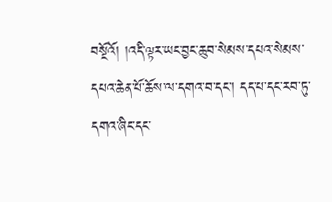བསྔོའོ། །འདི་ལྟར་ཡང་བྱང་ཆུབ་སེམས་དཔའ་སེམས་དཔའ་ཆེན་པོ་ཆོས་ལ་དགའ་བ་དང་། དད་པ་དང་རབ་ཏུ་དགའ་ཞིང་དང་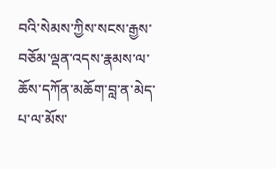བའི་སེམས་ཀྱིས་སངས་རྒྱས་བཅོམ་ལྡན་འདས་རྣམས་ལ་ཆོས་དཀོན་མཆོག་བླ་ན་མེད་པ་ལ་མོས་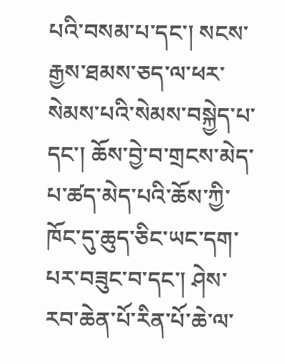པའི་བསམ་པ་དང་། སངས་རྒྱས་ཐམས་ཅད་ལ་ཕར་སེམས་པའི་སེམས་བསྐྱེད་པ་དང་། ཆོས་བྱེ་བ་གྲངས་མེད་པ་ཚད་མེད་པའི་ཆོས་ཀྱི་ཁོང་དུ་ཆུད་ཅིང་ཡང་དག་པར་བཟུང་བ་དང་། ཤེས་རབ་ཆེན་པོ་རིན་པོ་ཆེ་ལ་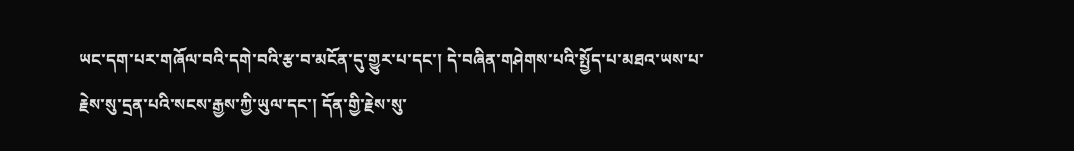ཡང་དག་པར་གཞོལ་བའི་དགེ་བའི་རྩ་བ་མངོན་དུ་གྱུར་པ་དང་། དེ་བཞིན་གཤེགས་པའི་སྤྱོད་པ་མཐའ་ཡས་པ་རྗེས་སུ་དྲན་པའི་སངས་རྒྱས་ཀྱི་ཡུལ་དང་། དོན་གྱི་རྗེས་སུ་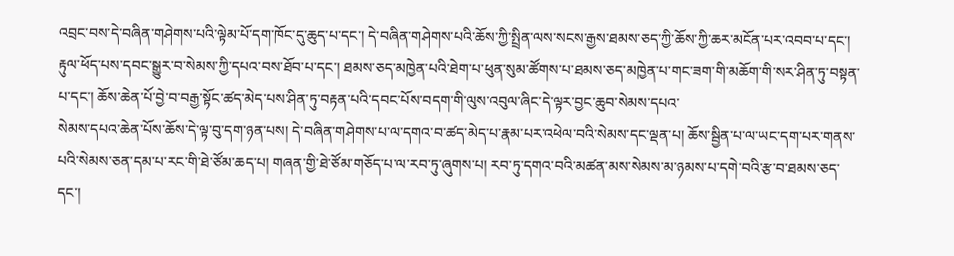འབྲང་བས་དེ་བཞིན་གཤེགས་པའི་ལྟེམ་པོ་དག་ཁོང་དུ་ཆུད་པ་དང་། དེ་བཞིན་གཤེགས་པའི་ཆོས་ཀྱི་སྤྲིན་ལས་སངས་རྒྱས་ཐམས་ཅད་ཀྱི་ཆོས་ཀྱི་ཆར་མངོན་པར་འབབ་པ་དང་། རྟུལ་ཕོད་པས་དབང་སྒྱུར་བ་སེམས་ཀྱི་དཔའ་བས་ཐོབ་པ་དང་། ཐམས་ཅད་མཁྱེན་པའི་ཐེག་པ་ཕུན་སུམ་ཚོགས་པ་ཐམས་ཅད་མཁྱེན་པ་གང་ཟག་གི་མཆོག་གི་སར་ཤིན་ཏུ་བསྟན་པ་དང་། ཆོས་ཆེན་པོ་བྱེ་བ་བརྒྱ་སྟོང་ཚད་མེད་པས་ཤིན་ཏུ་བརྟན་པའི་དབང་པོས་བདག་གི་ལུས་འབུལ་ཞིང་དེ་ལྟར་བྱང་ཆུབ་སེམས་དཔའ་
སེམས་དཔའ་ཆེན་པོས་ཆོས་དེ་ལྟ་བུ་དག་ཉན་པས། དེ་བཞིན་གཤེགས་པ་ལ་དགའ་བ་ཚད་མེད་པ་རྣམ་པར་འཕེལ་བའི་སེམས་དང་ལྡན་པ། ཆོས་སྦྱིན་པ་ལ་ཡང་དག་པར་གནས་པའི་སེམས་ཅན་དམ་པ་རང་གི་ཐེ་ཙོམ་ཆད་པ། གཞན་གྱི་ཐེ་ཙོམ་གཅོད་པ་ལ་རབ་ཏུ་ཞུགས་པ། རབ་ཏུ་དགའ་བའི་མཚན་མས་སེམས་མ་ཉམས་པ་དགེ་བའི་རྩ་བ་ཐམས་ཅད་དང་།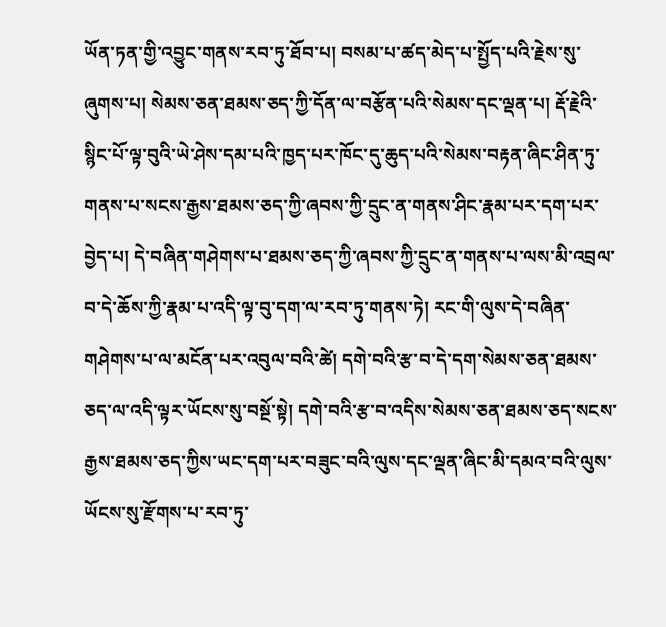ཡོན་ཏན་གྱི་འབྱུང་གནས་རབ་ཏུ་ཐོབ་པ། བསམ་པ་ཚད་མེད་པ་སྤྱོད་པའི་རྗེས་སུ་ཞུགས་པ། སེམས་ཅན་ཐམས་ཅད་ཀྱི་དོན་ལ་བརྩོན་པའི་སེམས་དང་ལྡན་པ། རྡོ་རྗེའི་སྙིང་པོ་ལྟ་བུའི་ཡེ་ཤེས་དམ་པའི་ཁྱད་པར་ཁོང་དུ་ཆུད་པའི་སེམས་བརྟན་ཞིང་ཤིན་ཏུ་གནས་པ་སངས་རྒྱས་ཐམས་ཅད་ཀྱི་ཞབས་ཀྱི་དྲུང་ན་གནས་ཤིང་རྣམ་པར་དག་པར་བྱེད་པ། དེ་བཞིན་གཤེགས་པ་ཐམས་ཅད་ཀྱི་ཞབས་ཀྱི་དྲུང་ན་གནས་པ་ལས་མི་འབྲལ་བ་དེ་ཆོས་ཀྱི་རྣམ་པ་འདི་ལྟ་བུ་དག་ལ་རབ་ཏུ་གནས་ཏེ། རང་གི་ལུས་དེ་བཞིན་གཤེགས་པ་ལ་མངོན་པར་འབུལ་བའི་ཚེ། དགེ་བའི་རྩ་བ་དེ་དག་སེམས་ཅན་ཐམས་ཅད་ལ་འདི་ལྟར་ཡོངས་སུ་བསྔོ་སྟེ། དགེ་བའི་རྩ་བ་འདིས་སེམས་ཅན་ཐམས་ཅད་སངས་རྒྱས་ཐམས་ཅད་ཀྱིས་ཡང་དག་པར་བཟུང་བའི་ལུས་དང་ལྡན་ཞིང་མི་དམའ་བའི་ལུས་ཡོངས་སུ་རྫོགས་པ་རབ་ཏུ་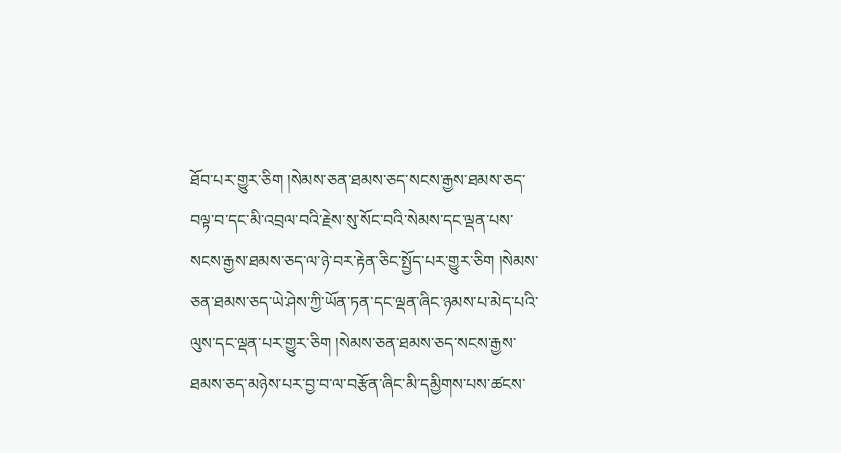ཐོབ་པར་གྱུར་ཅིག །སེམས་ཅན་ཐམས་ཅད་སངས་རྒྱས་ཐམས་ཅད་བལྟ་བ་དང་མི་འབྲལ་བའི་རྗེས་སུ་སོང་བའི་སེམས་དང་ལྡན་པས་སངས་རྒྱས་ཐམས་ཅད་ལ་ཉེ་བར་རྟེན་ཅིང་སྤྱོད་པར་གྱུར་ཅིག །སེམས་ཅན་ཐམས་ཅད་ཡེ་ཤེས་ཀྱི་ཡོན་ཏན་དང་ལྡན་ཞིང་ཉམས་པ་མེད་པའི་ལུས་དང་ལྡན་པར་གྱུར་ཅིག །སེམས་ཅན་ཐམས་ཅད་སངས་རྒྱས་ཐམས་ཅད་མཉེས་པར་བྱ་བ་ལ་བརྩོན་ཞིང་མི་དམྱིགས་པས་ཚངས་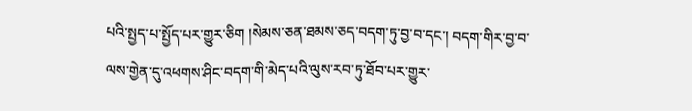པའི་སྤྱད་པ་སྤྱོད་པར་གྱུར་ཅིག །སེམས་ཅན་ཐམས་ཅད་བདག་ཏུ་བྱ་བ་དང་། བདག་གིར་བྱ་བ་
ལས་གྱེན་དུ་འཕགས་ཤིང་བདག་གི་མེད་པའི་ལུས་རབ་ཏུ་ཐོབ་པར་གྱུར་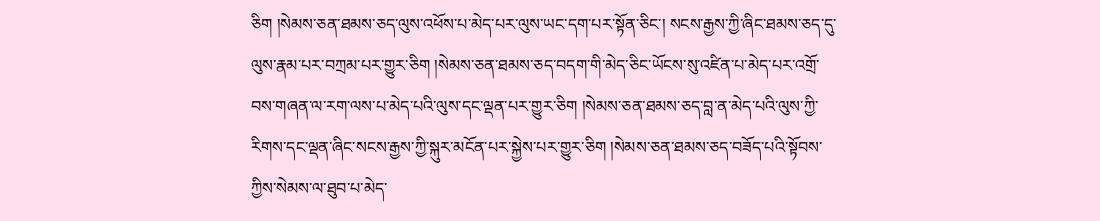ཅིག །སེམས་ཅན་ཐམས་ཅད་ལུས་འཕོས་པ་མེད་པར་ལུས་ཡང་དག་པར་སྟོན་ཅིང་། སངས་རྒྱས་ཀྱི་ཞིང་ཐམས་ཅད་དུ་ལུས་རྣམ་པར་བཀྲམ་པར་གྱུར་ཅིག །སེམས་ཅན་ཐམས་ཅད་བདག་གི་མེད་ཅིང་ཡོངས་སུ་འཛིན་པ་མེད་པར་འགྲོ་བས་གཞན་ལ་རག་ལས་པ་མེད་པའི་ལུས་དང་ལྡན་པར་གྱུར་ཅིག །སེམས་ཅན་ཐམས་ཅད་བླ་ན་མེད་པའི་ལུས་ཀྱི་རིགས་དང་ལྡན་ཞིང་སངས་རྒྱས་ཀྱི་སྐུར་མངོན་པར་སྐྱེས་པར་གྱུར་ཅིག །སེམས་ཅན་ཐམས་ཅད་བཟོད་པའི་སྟོབས་ཀྱིས་སེམས་ལ་ཐུབ་པ་མེད་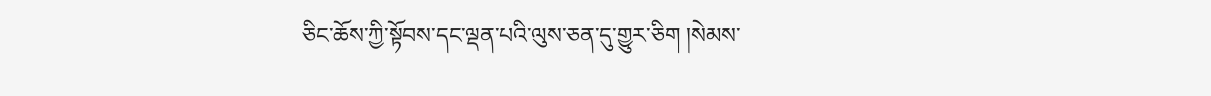ཅིང་ཆོས་ཀྱི་སྟོབས་དང་ལྡན་པའི་ལུས་ཅན་དུ་གྱུར་ཅིག །སེམས་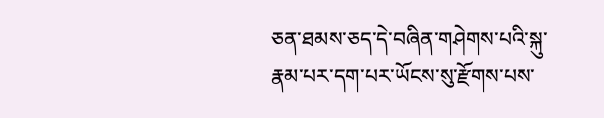ཅན་ཐམས་ཅད་དེ་བཞིན་གཤེགས་པའི་སྐུ་རྣམ་པར་དག་པར་ཡོངས་སུ་རྫོགས་པས་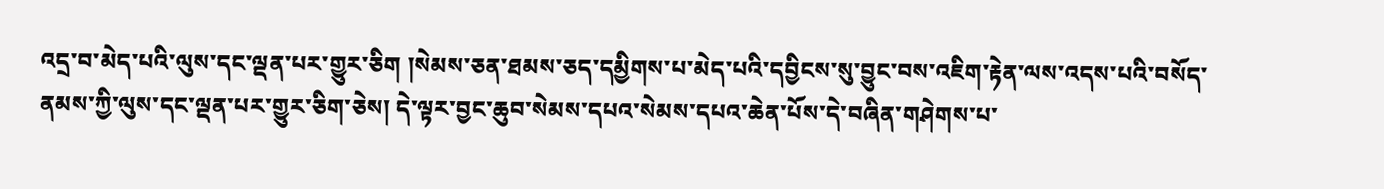འདྲ་བ་མེད་པའི་ལུས་དང་ལྡན་པར་གྱུར་ཅིག །སེམས་ཅན་ཐམས་ཅད་དམྱིགས་པ་མེད་པའི་དབྱིངས་སུ་བྱུང་བས་འཇིག་རྟེན་ལས་འདས་པའི་བསོད་ནམས་ཀྱི་ལུས་དང་ལྡན་པར་གྱུར་ཅིག་ཅེས། དེ་ལྟར་བྱང་ཆུབ་སེམས་དཔའ་སེམས་དཔའ་ཆེན་པོས་དེ་བཞིན་གཤེགས་པ་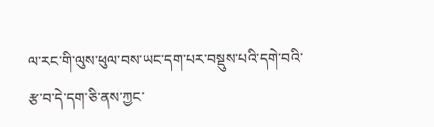ལ་རང་གི་ལུས་ཕུལ་བས་ཡང་དག་པར་བསྡུས་པའི་དགེ་བའི་རྩ་བ་དེ་དག་ཅི་ནས་ཀྱང་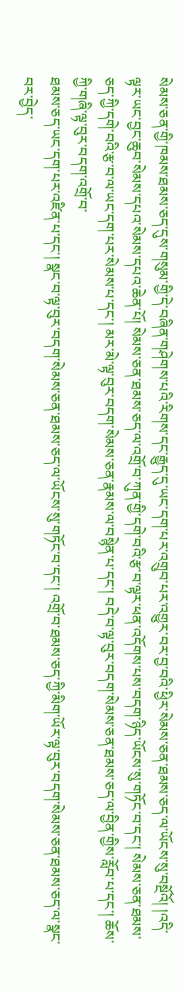སེམས་ཅན་གྱི་ཁམས་ཐམས་ཅད་དུས་གསུམ་གྱི་དེ་བཞིན་གཤེགས་པའི་རིགས་དང་རྒྱུད་དུ་ཡང་དག་པར་འགྲུབ་པར་འགྱུར་བར་བྱ་བའི་ཕྱིར་སེམས་ཅན་ཐམས་ཅད་ལ་ཡོངས་སུ་བསྔོའོ། །འདི་ལྟར་ཡང་བྱང་ཆུབ་སེམས་དཔའ་སེམས་དཔའ་ཆེན་པོ། སེམས་ཅན་ཐམས་ཅད་ལ་འགྲོ་བ་ཀུན་གྱི་དགེ་བའི་རྩ་བ་ལྟར་ཕན་འདོགས་པས་བདག་ཉིད་ཡོངས་སུ་གཏོང་བ་དང་། སེམས་ཅན་ཐམས་ཅད་ཀྱི་དགེ་བའི་རྩ་བ་ལ་ཡང་དག་པར་སེམས་པ་དང་། མར་མེ་ལྟ་བུར་བདག་སེམས་ཅན་རྣམས་ལ་བསྙེན་པ་དང་། བདེ་བ་ལྟ་བུར་བདག་སེམས་ཅན་ཐམས་ཅད་ལ་བྱིན་གྱིས་རློབ་པ་དང་། ཆོས་ཀྱི་གཞི་ལྟ་བུར་བདག་འགྲོ་བ་
ཐམས་ཅད་ཡང་དག་པར་འཛིན་པ་དང་། སྣང་བ་ལྟ་བུར་བདག་སེམས་ཅན་ཐམས་ཅད་ལ་ཡོངས་སུ་གཏོང་བ་དང་། འགྲོ་བ་ཐམས་ཅད་ཀྱི་མིག་ཡོར་ལྟ་བུར་བདག་སེམས་ཅན་ཐམས་ཅད་ལ་སྣང་བར་བྱེད་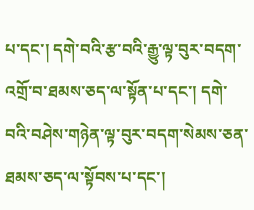པ་དང་། དགེ་བའི་རྩ་བའི་རྒྱུ་ལྟ་བུར་བདག་འགྲོ་བ་ཐམས་ཅད་ལ་སྟོན་པ་དང་། དགེ་བའི་བཤེས་གཉེན་ལྟ་བུར་བདག་སེམས་ཅན་ཐམས་ཅད་ལ་སྟོབས་པ་དང་།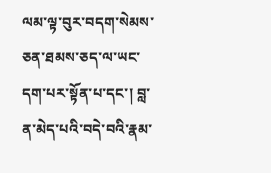ལམ་ལྟ་བུར་བདག་སེམས་ཅན་ཐམས་ཅད་ལ་ཡང་དག་པར་སྟོན་པ་དང་། བླ་ན་མེད་པའི་བདེ་བའི་རྣམ་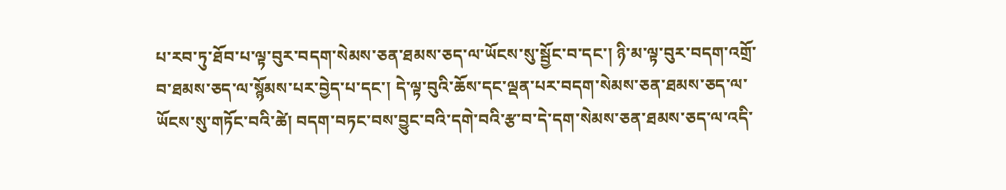པ་རབ་ཏུ་ཐོབ་པ་ལྟ་བུར་བདག་སེམས་ཅན་ཐམས་ཅད་ལ་ཡོངས་སུ་སྦྱོང་བ་དང་། ཉི་མ་ལྟ་བུར་བདག་འགྲོ་བ་ཐམས་ཅད་ལ་སྙོམས་པར་བྱེད་པ་དང་། དེ་ལྟ་བུའི་ཆོས་དང་ལྡན་པར་བདག་སེམས་ཅན་ཐམས་ཅད་ལ་ཡོངས་སུ་གཏོང་བའི་ཚེ། བདག་བཏང་བས་བྱུང་བའི་དགེ་བའི་རྩ་བ་དེ་དག་སེམས་ཅན་ཐམས་ཅད་ལ་འདི་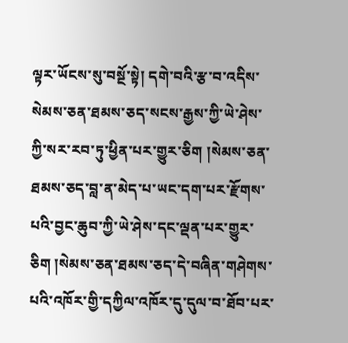ལྟར་ཡོངས་སུ་བསྔོ་སྟེ། དགེ་བའི་རྩ་བ་འདིས་སེམས་ཅན་ཐམས་ཅད་སངས་རྒྱས་ཀྱི་ཡེ་ཤེས་ཀྱི་སར་རབ་ཏུ་ཕྱིན་པར་གྱུར་ཅིག །སེམས་ཅན་ཐམས་ཅད་བླ་ན་མེད་པ་ཡང་དག་པར་རྫོགས་པའི་བྱང་ཆུབ་ཀྱི་ཡེ་ཤེས་དང་ལྡན་པར་གྱུར་ཅིག །སེམས་ཅན་ཐམས་ཅད་དེ་བཞིན་གཤེགས་པའི་འཁོར་གྱི་དཀྱིལ་འཁོར་དུ་དུལ་བ་ཐོབ་པར་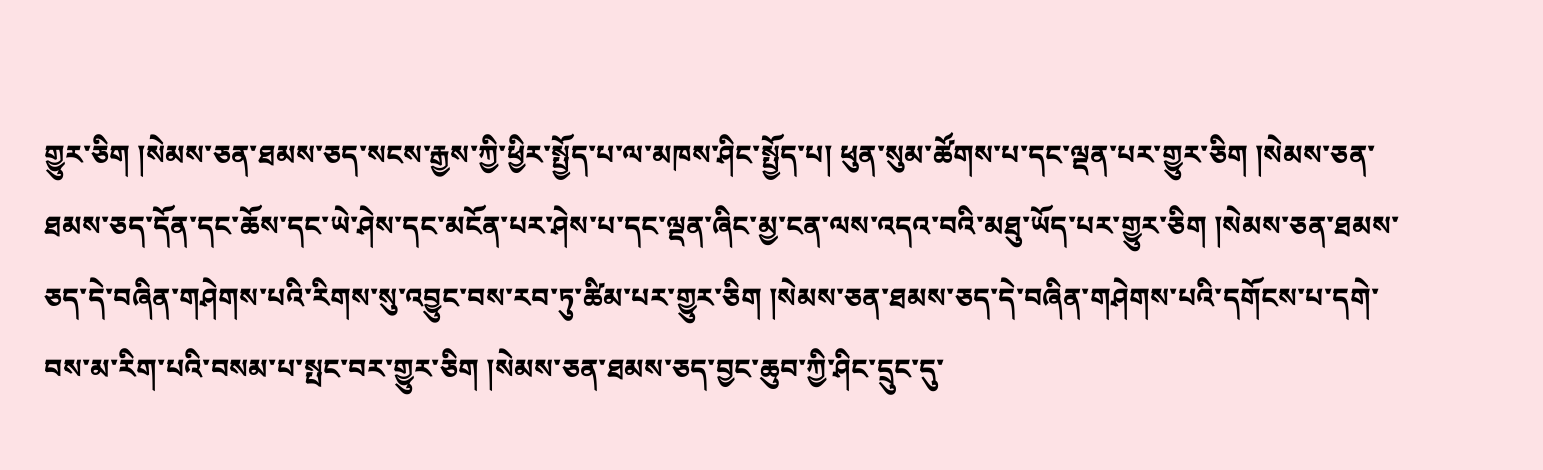གྱུར་ཅིག །སེམས་ཅན་ཐམས་ཅད་སངས་རྒྱས་ཀྱི་ཕྱིར་སྤྱོད་པ་ལ་མཁས་ཤིང་སྤྱོད་པ། ཕུན་སུམ་ཚོགས་པ་དང་ལྡན་པར་གྱུར་ཅིག །སེམས་ཅན་ཐམས་ཅད་དོན་དང་ཆོས་དང་ཡེ་ཤེས་དང་མངོན་པར་ཤེས་པ་དང་ལྡན་ཞིང་མྱ་ངན་ལས་འདའ་བའི་མཐུ་ཡོད་པར་གྱུར་ཅིག །སེམས་ཅན་ཐམས་ཅད་དེ་བཞིན་གཤེགས་པའི་རིགས་སུ་འབྱུང་བས་རབ་ཏུ་ཚིམ་པར་གྱུར་ཅིག །སེམས་ཅན་ཐམས་ཅད་དེ་བཞིན་གཤེགས་པའི་དགོངས་པ་དགེ་བས་མ་རིག་པའི་བསམ་པ་སྤང་བར་གྱུར་ཅིག །སེམས་ཅན་ཐམས་ཅད་བྱང་ཆུབ་ཀྱི་ཤིང་དྲུང་དུ་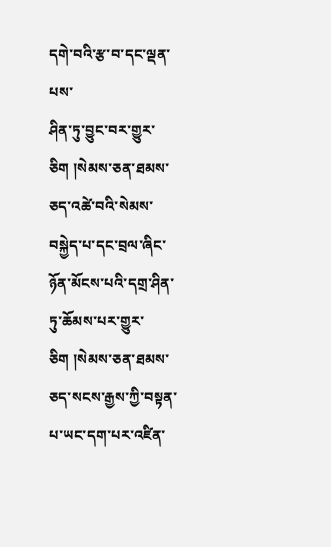དགེ་བའི་རྩ་བ་དང་ལྡན་པས་
ཤིན་ཏུ་བྱུང་བར་གྱུར་ཅིག །སེམས་ཅན་ཐམས་ཅད་འཚེ་བའི་སེམས་བསྐྱེད་པ་དང་བྲལ་ཞིང་ཉོན་མོངས་པའི་དགྲ་ཤིན་ཏུ་ཆོམས་པར་གྱུར་ཅིག །སེམས་ཅན་ཐམས་ཅད་སངས་རྒྱས་ཀྱི་བསྟན་པ་ཡང་དག་པར་འཛིན་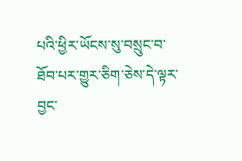པའི་ཕྱིར་ཡོངས་སུ་བསྲུང་བ་ཐོབ་པར་གྱུར་ཅིག་ཅེས་དེ་ལྟར་བྱང་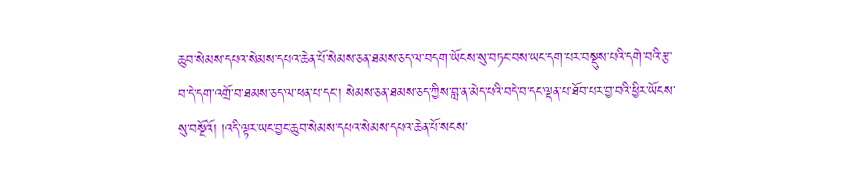ཆུབ་སེམས་དཔའ་སེམས་དཔའ་ཆེན་པོ་སེམས་ཅན་ཐམས་ཅད་ལ་བདག་ཡོངས་སུ་བཏང་བས་ཡང་དག་པར་བསྡུས་པའི་དགེ་བའི་རྩ་བ་དེ་དག་འགྲོ་བ་ཐམས་ཅད་ལ་ཕན་པ་དང་། སེམས་ཅན་ཐམས་ཅད་ཀྱིས་བླ་ན་མེད་པའི་བདེ་བ་དང་ལྡན་པ་ཐོབ་པར་བྱ་བའི་ཕྱིར་ཡོངས་སུ་བསྔོའོ། །འདི་ལྟར་ཡང་བྱང་ཆུབ་སེམས་དཔའ་སེམས་དཔའ་ཆེན་པོ་སངས་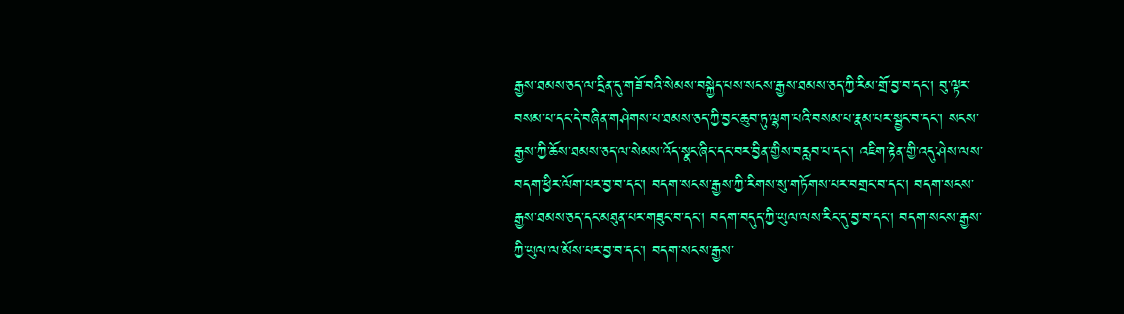རྒྱས་ཐམས་ཅད་ལ་དྲིན་དུ་གཟོ་བའི་སེམས་བསྐྱེད་པས་སངས་རྒྱས་ཐམས་ཅད་ཀྱི་རིམ་གྲོ་བྱ་བ་དང་། བུ་ལྟར་བསམ་པ་དང་དེ་བཞིན་གཤེགས་པ་ཐམས་ཅད་ཀྱི་བྱང་ཆུབ་ཏུ་ལྷག་པའི་བསམ་པ་རྣམ་པར་སྦྱང་བ་དང་། སངས་རྒྱས་ཀྱི་ཆོས་ཐམས་ཅད་ལ་སེམས་འོད་སྣང་ཞིང་དང་བར་བྱིན་གྱིས་བརླབ་པ་དང་། འཇིག་རྟེན་གྱི་འདུ་ཤེས་ལས་བདག་ཕྱིར་ལོག་པར་བྱ་བ་དང་། བདག་སངས་རྒྱས་ཀྱི་རིགས་སུ་གཏོགས་པར་བགྲང་བ་དང་། བདག་སངས་རྒྱས་ཐམས་ཅད་དང་མཐུན་པར་གཟུང་བ་དང་། བདག་བདུད་ཀྱི་ཡུལ་ལས་རིང་དུ་བྱ་བ་དང་། བདག་སངས་རྒྱས་ཀྱི་ཡུལ་ལ་མོས་པར་བྱ་བ་དང་། བདག་སངས་རྒྱས་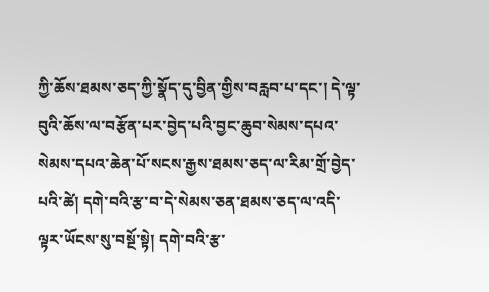ཀྱི་ཆོས་ཐམས་ཅད་ཀྱི་སྣོད་དུ་བྱིན་གྱིས་བརླབ་པ་དང་། དེ་ལྟ་བུའི་ཆོས་ལ་བརྩོན་པར་བྱེད་པའི་བྱང་ཆུབ་སེམས་དཔའ་སེམས་དཔའ་ཆེན་པོ་སངས་རྒྱས་ཐམས་ཅད་ལ་རིམ་གྲོ་བྱེད་པའི་ཚེ། དགེ་བའི་རྩ་བ་དེ་སེམས་ཅན་ཐམས་ཅད་ལ་འདི་ལྟར་ཡོངས་སུ་བསྔོ་སྟེ། དགེ་བའི་རྩ་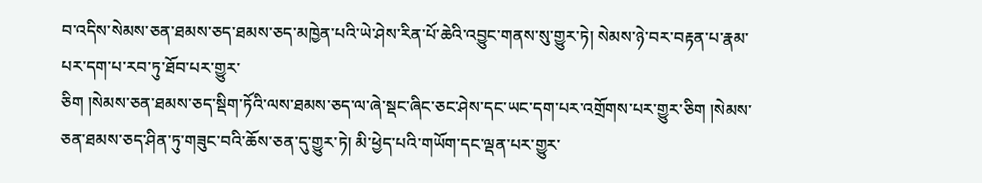བ་འདིས་སེམས་ཅན་ཐམས་ཅད་ཐམས་ཅད་མཁྱེན་པའི་ཡེ་ཤེས་རིན་པོ་ཆེའི་འབྱུང་གནས་སུ་གྱུར་ཏེ། སེམས་ཉེ་བར་བརྟན་པ་རྣམ་པར་དག་པ་རབ་ཏུ་ཐོབ་པར་གྱུར་
ཅིག །སེམས་ཅན་ཐམས་ཅད་སྡིག་ཏོའི་ལས་ཐམས་ཅད་ལ་ཞེ་སྡང་ཞིང་ཅང་ཤེས་དང་ཡང་དག་པར་འགྲོགས་པར་གྱུར་ཅིག །སེམས་ཅན་ཐམས་ཅད་ཤིན་ཏུ་གཟུང་བའི་ཆོས་ཅན་དུ་གྱུར་ཏེ། མི་ཕྱེད་པའི་གཡོག་དང་ལྡན་པར་གྱུར་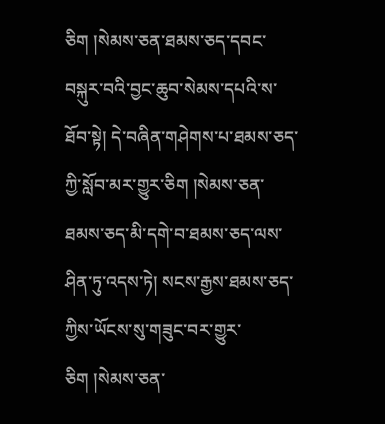ཅིག །སེམས་ཅན་ཐམས་ཅད་དབང་བསྐུར་བའི་བྱང་ཆུབ་སེམས་དཔའི་ས་ཐོབ་སྟེ། དེ་བཞིན་གཤེགས་པ་ཐམས་ཅད་ཀྱི་སློབ་མར་གྱུར་ཅིག །སེམས་ཅན་ཐམས་ཅད་མི་དགེ་བ་ཐམས་ཅད་ལས་ཤིན་ཏུ་འདས་ཏེ། སངས་རྒྱས་ཐམས་ཅད་ཀྱིས་ཡོངས་སུ་གཟུང་བར་གྱུར་ཅིག །སེམས་ཅན་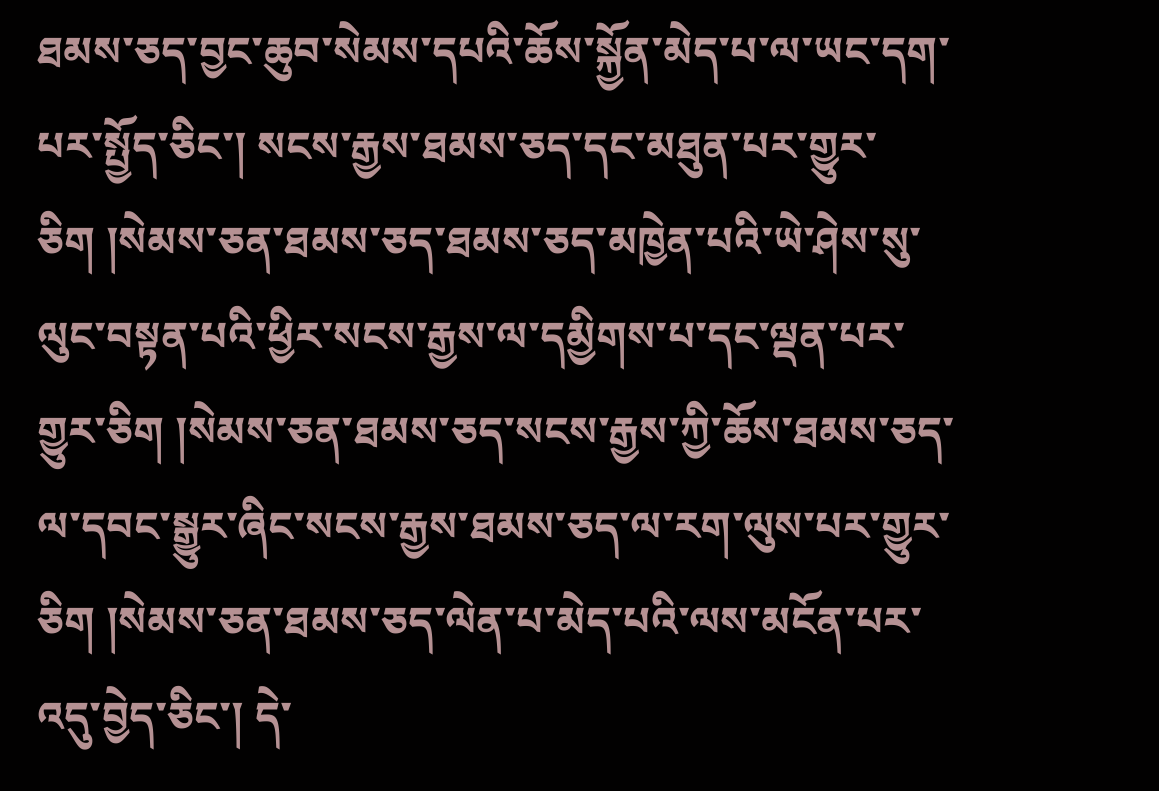ཐམས་ཅད་བྱང་ཆུབ་སེམས་དཔའི་ཆོས་སྐྱོན་མེད་པ་ལ་ཡང་དག་པར་སྤྱོད་ཅིང་། སངས་རྒྱས་ཐམས་ཅད་དང་མཐུན་པར་གྱུར་ཅིག །སེམས་ཅན་ཐམས་ཅད་ཐམས་ཅད་མཁྱེན་པའི་ཡེ་ཤེས་སུ་ལུང་བསྟན་པའི་ཕྱིར་སངས་རྒྱས་ལ་དམྱིགས་པ་དང་ལྡན་པར་གྱུར་ཅིག །སེམས་ཅན་ཐམས་ཅད་སངས་རྒྱས་ཀྱི་ཆོས་ཐམས་ཅད་ལ་དབང་སྒྱུར་ཞིང་སངས་རྒྱས་ཐམས་ཅད་ལ་རག་ལུས་པར་གྱུར་ཅིག །སེམས་ཅན་ཐམས་ཅད་ལེན་པ་མེད་པའི་ལས་མངོན་པར་འདུ་བྱེད་ཅིང་། དེ་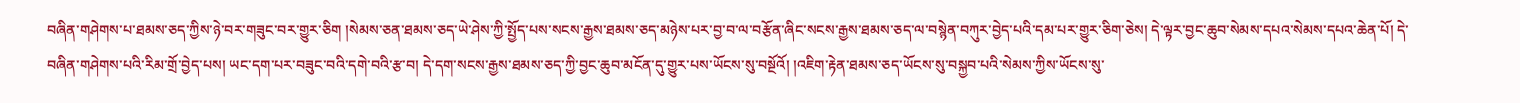བཞིན་གཤེགས་པ་ཐམས་ཅད་ཀྱིས་ཉེ་བར་གཟུང་བར་གྱུར་ཅིག །སེམས་ཅན་ཐམས་ཅད་ཡེ་ཤེས་ཀྱི་སྤྱོད་པས་སངས་རྒྱས་ཐམས་ཅད་མཉེས་པར་བྱ་བ་ལ་བརྩོན་ཞིང་སངས་རྒྱས་ཐམས་ཅད་ལ་བསྙེན་བཀུར་བྱེད་པའི་དམ་པར་གྱུར་ཅིག་ཅེས། དེ་ལྟར་བྱང་ཆུབ་སེམས་དཔའ་སེམས་དཔའ་ཆེན་པོ། དེ་བཞིན་གཤེགས་པའི་རིམ་གྲོ་བྱེད་པས། ཡང་དག་པར་བཟུང་བའི་དགེ་བའི་རྩ་བ། དེ་དག་སངས་རྒྱས་ཐམས་ཅད་ཀྱི་བྱང་ཆུབ་མངོན་དུ་གྱུར་པས་ཡོངས་སུ་བསྔོའོ། །འཇིག་རྟེན་ཐམས་ཅད་ཡོངས་སུ་བསྐྱབ་པའི་སེམས་ཀྱིས་ཡོངས་སུ་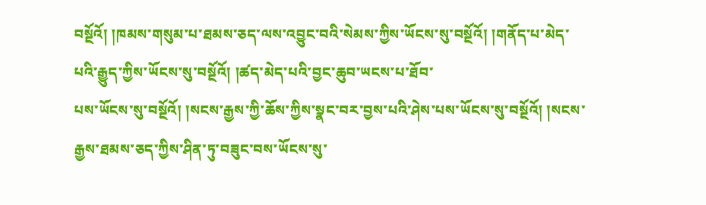བསྔོའོ། །ཁམས་གསུམ་པ་ཐམས་ཅད་ལས་འབྱུང་བའི་སེམས་ཀྱིས་ཡོངས་སུ་བསྔོའོ། །གནོད་པ་མེད་པའི་རྒྱུད་ཀྱིས་ཡོངས་སུ་བསྔོའོ། །ཚད་མེད་པའི་བྱང་ཆུབ་ཡངས་པ་ཐོབ་
པས་ཡོངས་སུ་བསྔོའོ། །སངས་རྒྱས་ཀྱི་ཆོས་ཀྱིས་སྣང་བར་བྱས་པའི་ཤེས་པས་ཡོངས་སུ་བསྔོའོ། །སངས་རྒྱས་ཐམས་ཅད་ཀྱིས་ཤིན་ཏུ་བཟུང་བས་ཡོངས་སུ་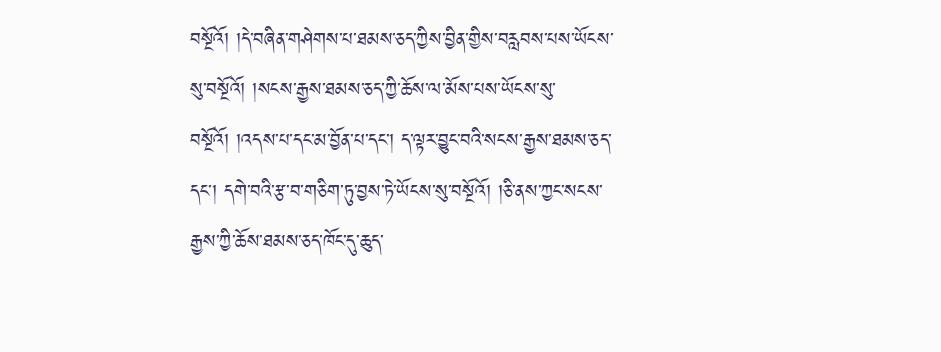བསྔོའོ། །དེ་བཞིན་གཤེགས་པ་ཐམས་ཅད་ཀྱིས་བྱིན་གྱིས་བརླབས་པས་ཡོངས་སུ་བསྔོའོ། །སངས་རྒྱས་ཐམས་ཅད་ཀྱི་ཆོས་ལ་མོས་པས་ཡོངས་སུ་བསྔོའོ། །འདས་པ་དང་མ་བྱོན་པ་དང་། ད་ལྟར་བྱུང་བའི་སངས་རྒྱས་ཐམས་ཅད་དང་། དགེ་བའི་རྩ་བ་གཅིག་ཏུ་བྱས་ཏེ་ཡོངས་སུ་བསྔོའོ། །ཅི་ནས་ཀྱང་སངས་རྒྱས་ཀྱི་ཆོས་ཐམས་ཅད་ཁོང་དུ་ཆུད་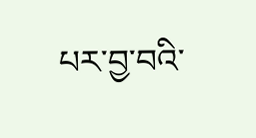པར་བྱ་བའི་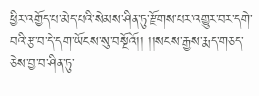ཕྱིར་འགྱོད་པ་མེད་པའི་སེམས་ཤིན་ཏུ་རྫོགས་པར་འགྱུར་བར་དགེ་བའི་རྩ་བ་དེ་དག་ཡོངས་སུ་བསྔོའོ།། །།སངས་རྒྱས་རྨད་གཅད་ཅེས་བྱ་བ་ཤིན་ཏུ་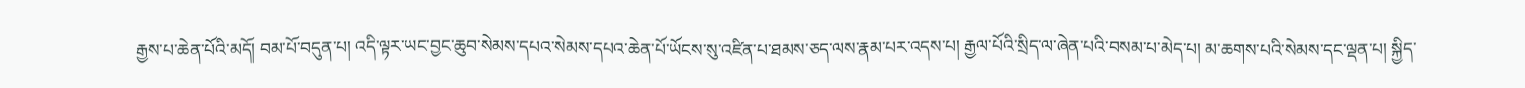རྒྱས་པ་ཆེན་པོའི་མདོ། བམ་པོ་བདུན་པ། འདི་ལྟར་ཡང་བྱང་ཆུབ་སེམས་དཔའ་སེམས་དཔའ་ཆེན་པོ་ཡོངས་སུ་འཛིན་པ་ཐམས་ཅད་ལས་རྣམ་པར་འདས་པ། རྒྱལ་པོའི་སྲིད་ལ་ཞེན་པའི་བསམ་པ་མེད་པ། མ་ཆགས་པའི་སེམས་དང་ལྡན་པ། སྐྱིད་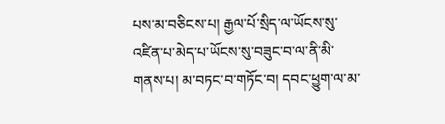པས་མ་བཅིངས་པ། རྒྱལ་པོ་སྲིད་ལ་ཡོངས་སུ་འཛིན་པ་མེད་པ་ཡོངས་སུ་བཟུང་བ་ལ་ནི་མི་གནས་པ། མ་བཏང་བ་གཏོང་བ། དབང་ཕྱུག་ལ་མ་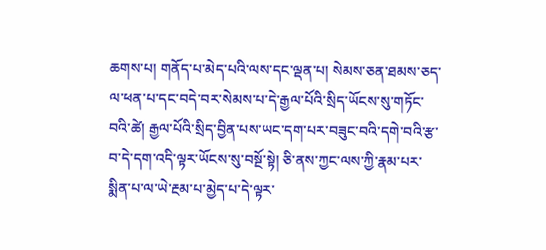ཆགས་པ། གནོད་པ་མེད་པའི་ལས་དང་ལྡན་པ། སེམས་ཅན་ཐམས་ཅད་ལ་ཕན་པ་དང་བདེ་བར་སེམས་པ་དེ་རྒྱལ་པོའི་སྲིད་ཡོངས་སུ་གཏོང་བའི་ཚེ། རྒྱལ་པོའི་སྲིད་བྱིན་པས་ཡང་དག་པར་བཟུང་བའི་དགེ་བའི་རྩ་བ་དེ་དག་འདི་ལྟར་ཡོངས་སུ་བསྔོ་སྟེ། ཅི་ནས་ཀྱང་ལས་ཀྱི་རྣམ་པར་སྨིན་པ་ལ་ཡེ་རྔམ་པ་མྱེད་པ་དེ་ལྟར་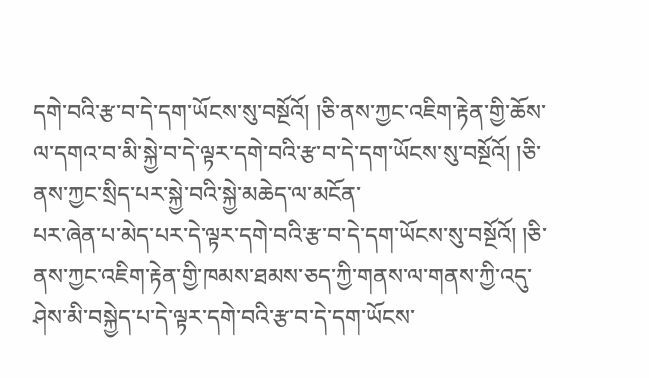དགེ་བའི་རྩ་བ་དེ་དག་ཡོངས་སུ་བསྔོའོ། །ཅི་ནས་ཀྱང་འཇིག་རྟེན་གྱི་ཆོས་ལ་དགའ་བ་མི་སྐྱེ་བ་དེ་ལྟར་དགེ་བའི་རྩ་བ་དེ་དག་ཡོངས་སུ་བསྔོའོ། །ཅི་ནས་ཀྱང་སྲིད་པར་སྐྱེ་བའི་སྐྱེ་མཆེད་ལ་མངོན་
པར་ཞེན་པ་མེད་པར་དེ་ལྟར་དགེ་བའི་རྩ་བ་དེ་དག་ཡོངས་སུ་བསྔོའོ། །ཅི་ནས་ཀྱང་འཇིག་རྟེན་གྱི་ཁམས་ཐམས་ཅད་ཀྱི་གནས་ལ་གནས་ཀྱི་འདུ་ཤེས་མི་བསྐྱེད་པ་དེ་ལྟར་དགེ་བའི་རྩ་བ་དེ་དག་ཡོངས་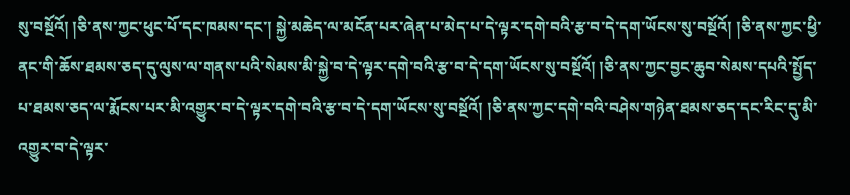སུ་བསྔོའོ། །ཅི་ནས་ཀྱང་ཕུང་པོ་དང་ཁམས་དང་། སྐྱེ་མཆེད་ལ་མངོན་པར་ཞེན་པ་མེད་པ་དེ་ལྟར་དགེ་བའི་རྩ་བ་དེ་དག་ཡོངས་སུ་བསྔོའོ། །ཅི་ནས་ཀྱང་ཕྱི་ནང་གི་ཆོས་ཐམས་ཅད་དུ་ལུས་ལ་གནས་པའི་སེམས་མི་སྐྱེ་བ་དེ་ལྟར་དགེ་བའི་རྩ་བ་དེ་དག་ཡོངས་སུ་བསྔོའོ། །ཅི་ནས་ཀྱང་བྱང་ཆུབ་སེམས་དཔའི་སྤྱོད་པ་ཐམས་ཅད་ལ་རྨོངས་པར་མི་འགྱུར་བ་དེ་ལྟར་དགེ་བའི་རྩ་བ་དེ་དག་ཡོངས་སུ་བསྔོའོ། །ཅི་ནས་ཀྱང་དགེ་བའི་བཤེས་གཉེན་ཐམས་ཅད་དང་རིང་དུ་མི་འགྱུར་བ་དེ་ལྟར་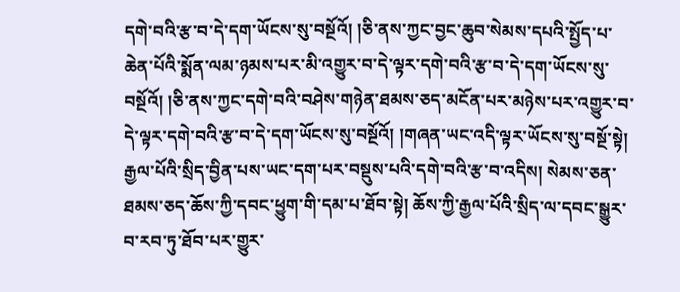དགེ་བའི་རྩ་བ་དེ་དག་ཡོངས་སུ་བསྔོའོ། །ཅི་ནས་ཀྱང་བྱང་ཆུབ་སེམས་དཔའི་སྤྱོད་པ་ཆེན་པོའི་སྨོན་ལམ་ཉམས་པར་མི་འགྱུར་བ་དེ་ལྟར་དགེ་བའི་རྩ་བ་དེ་དག་ཡོངས་སུ་བསྔོའོ། །ཅི་ནས་ཀྱང་དགེ་བའི་བཤེས་གཉེན་ཐམས་ཅད་མངོན་པར་མཉེས་པར་འགྱུར་བ་དེ་ལྟར་དགེ་བའི་རྩ་བ་དེ་དག་ཡོངས་སུ་བསྔོའོ། །གཞན་ཡང་འདི་ལྟར་ཡོངས་སུ་བསྔོ་སྟེ། རྒྱལ་པོའི་སྲིད་བྱིན་པས་ཡང་དག་པར་བསྡུས་པའི་དགེ་བའི་རྩ་བ་འདིས། སེམས་ཅན་ཐམས་ཅད་ཆོས་ཀྱི་དབང་ཕྱུག་གི་དམ་པ་ཐོབ་སྟེ། ཆོས་ཀྱི་རྒྱལ་པོའི་སྲིད་ལ་དབང་སྒྱུར་བ་རབ་ཏུ་ཐོབ་པར་གྱུར་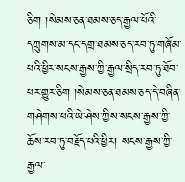ཅིག །སེམས་ཅན་ཐམས་ཅད་རྒྱལ་པོའི་དཀྲུགས་མ་དང་དགྲ་ཐམས་ཅད་རབ་ཏུ་གཞོམ་པའི་ཕྱིར་སངས་རྒྱས་ཀྱི་རྒྱལ་སྲིད་རབ་ཏུ་ཐོབ་པར་གྱུར་ཅིག །སེམས་ཅན་ཐམས་ཅད་དེ་བཞིན་གཤེགས་པའི་ཡེ་ཤེས་ཀྱིས་སངས་རྒྱས་ཀྱི་ཆོས་རབ་ཏུ་བརྗོད་པའི་ཕྱིར། སངས་རྒྱས་ཀྱི་རྒྱལ་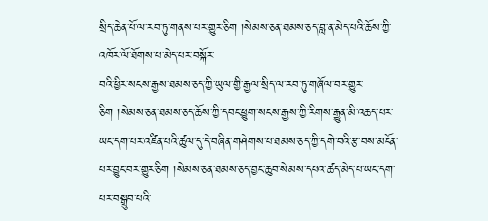སྲིད་ཆེན་པོ་ལ་རབ་ཏུ་གནས་པར་གྱུར་ཅིག །སེམས་ཅན་ཐམས་ཅད་བླ་ན་མེད་པའི་ཆོས་ཀྱི་འཁོར་ལོ་ཐོགས་པ་མེད་པར་བསྐོར་
བའི་ཕྱིར་སངས་རྒྱས་ཐམས་ཅད་ཀྱི་ཡུལ་གྱི་རྒྱལ་སྲིད་ལ་རབ་ཏུ་གཞོལ་བར་གྱུར་ཅིག །སེམས་ཅན་ཐམས་ཅད་ཆོས་ཀྱི་དབང་ཕྱུག་སངས་རྒྱས་ཀྱི་རིགས་རྒྱུན་མི་འཆད་པར་ཡང་དག་པར་འཛིན་པའི་ཚུལ་དུ་དེ་བཞིན་གཤེགས་པ་ཐམས་ཅད་ཀྱི་དགེ་བའི་རྩ་བས་མངོན་པར་བྱུང་བར་གྱུར་ཅིག །སེམས་ཅན་ཐམས་ཅད་བྱང་ཆུབ་སེམས་དཔའ་ཚད་མེད་པ་ཡང་དག་པར་བསྒྲུབ་པའི་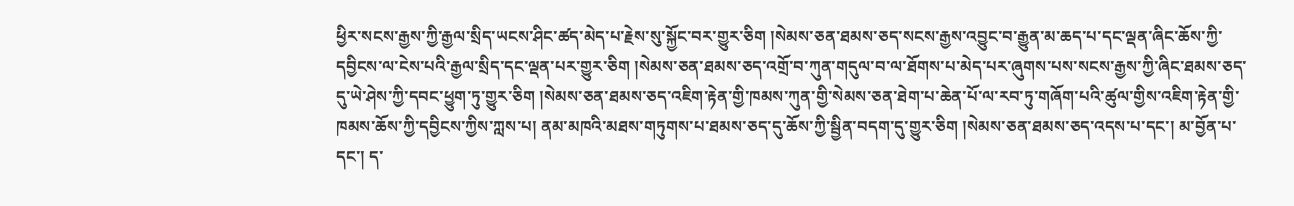ཕྱིར་སངས་རྒྱས་ཀྱི་རྒྱལ་སྲིད་ཡངས་ཤིང་ཚད་མེད་པ་རྗེས་སུ་སྐྱོང་བར་གྱུར་ཅིག །སེམས་ཅན་ཐམས་ཅད་སངས་རྒྱས་འབྱུང་བ་རྒྱུན་མ་ཆད་པ་དང་ལྡན་ཞིང་ཆོས་ཀྱི་དབྱིངས་ལ་ངེས་པའི་རྒྱལ་སྲིད་དང་ལྡན་པར་གྱུར་ཅིག །སེམས་ཅན་ཐམས་ཅད་འགྲོ་བ་ཀུན་གདུལ་བ་ལ་ཐོགས་པ་མེད་པར་ཞུགས་པས་སངས་རྒྱས་ཀྱི་ཞིང་ཐམས་ཅད་དུ་ཡེ་ཤེས་ཀྱི་དབང་ཕྱུག་ཏུ་གྱུར་ཅིག །སེམས་ཅན་ཐམས་ཅད་འཇིག་རྟེན་གྱི་ཁམས་ཀུན་གྱི་སེམས་ཅན་ཐེག་པ་ཆེན་པོ་ལ་རབ་ཏུ་གཞོག་པའི་ཚུལ་གྱིས་འཇིག་རྟེན་གྱི་ཁམས་ཆོས་ཀྱི་དབྱིངས་ཀྱིས་ཀླས་པ། ནམ་མཁའི་མཐས་གཏུགས་པ་ཐམས་ཅད་དུ་ཆོས་ཀྱི་སྦྱིན་བདག་དུ་གྱུར་ཅིག །སེམས་ཅན་ཐམས་ཅད་འདས་པ་དང་། མ་བྱོན་པ་དང་། ད་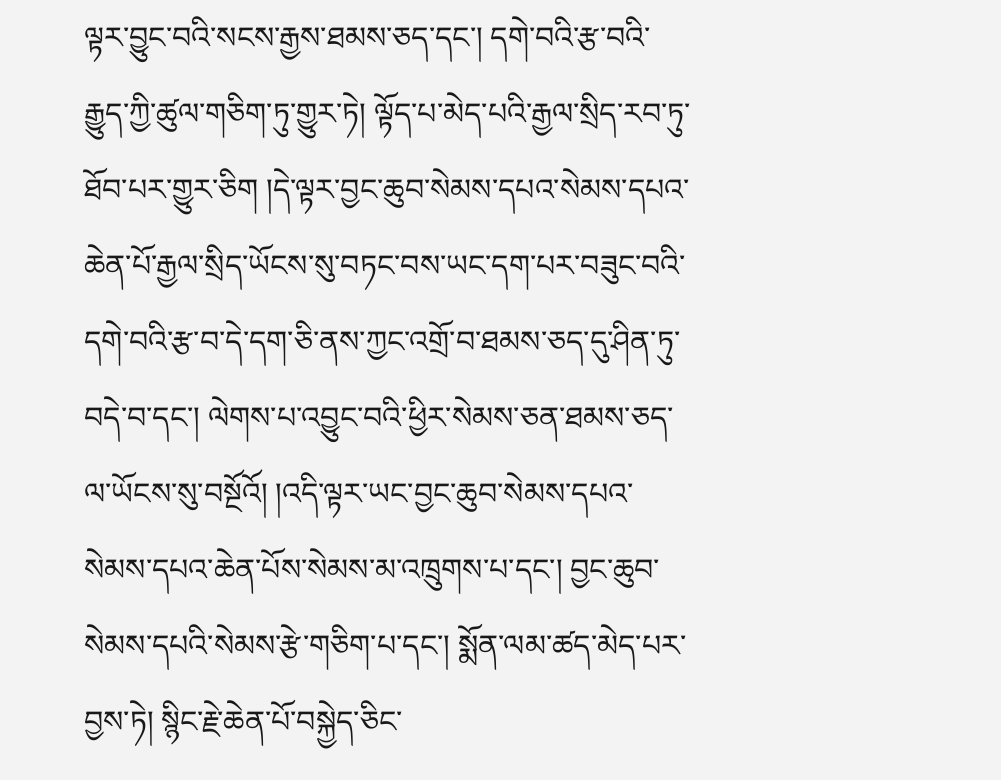ལྟར་བྱུང་བའི་སངས་རྒྱས་ཐམས་ཅད་དང་། དགེ་བའི་རྩ་བའི་རྒྱུད་ཀྱི་ཚུལ་གཅིག་ཏུ་གྱུར་ཏེ། ལྟོད་པ་མེད་པའི་རྒྱལ་སྲིད་རབ་ཏུ་ཐོབ་པར་གྱུར་ཅིག །དེ་ལྟར་བྱང་ཆུབ་སེམས་དཔའ་སེམས་དཔའ་ཆེན་པོ་རྒྱལ་སྲིད་ཡོངས་སུ་བཏང་བས་ཡང་དག་པར་བཟུང་བའི་དགེ་བའི་རྩ་བ་དེ་དག་ཅི་ནས་ཀྱང་འགྲོ་བ་ཐམས་ཅད་དུ་ཤིན་ཏུ་བདེ་བ་དང་། ལེགས་པ་འབྱུང་བའི་ཕྱིར་སེམས་ཅན་ཐམས་ཅད་ལ་ཡོངས་སུ་བསྔོའོ། །འདི་ལྟར་ཡང་བྱང་ཆུབ་སེམས་དཔའ་སེམས་དཔའ་ཆེན་པོས་སེམས་མ་འཁྲུགས་པ་དང་། བྱང་ཆུབ་སེམས་དཔའི་སེམས་རྩེ་གཅིག་པ་དང་། སྨོན་ལམ་ཚད་མེད་པར་བྱས་ཏེ། སྙིང་རྗེ་ཆེན་པོ་བསྐྱེད་ཅིང་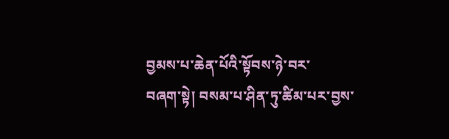བྱམས་པ་ཆེན་པོའི་སྟོབས་ཉེ་བར་
བཞག་སྟེ། བསམ་པ་ཤིན་ཏུ་ཚིམ་པར་བྱས་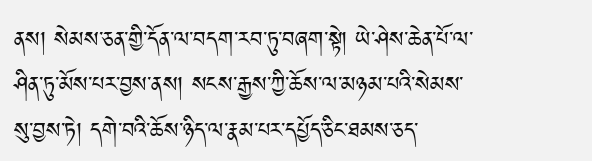ནས། སེམས་ཅན་གྱི་དོན་ལ་བདག་རབ་ཏུ་བཞག་སྟེ། ཡེ་ཤེས་ཆེན་པོ་ལ་ཤིན་ཏུ་མོས་པར་བྱས་ནས། སངས་རྒྱས་ཀྱི་ཆོས་ལ་མཉམ་པའི་སེམས་སུ་བྱས་ཏེ། དགེ་བའི་ཆོས་ཉིད་ལ་རྣམ་པར་དཔྱོད་ཅིང་ཐམས་ཅད་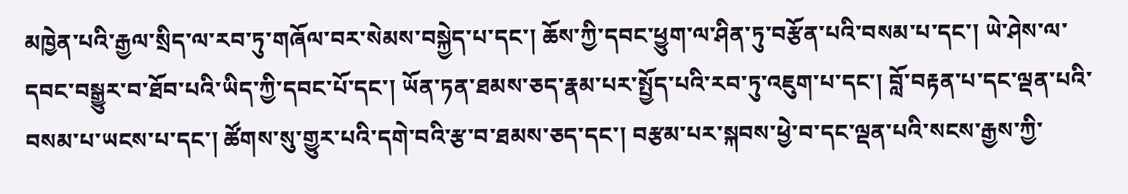མཁྱེན་པའི་རྒྱལ་སྲིད་ལ་རབ་ཏུ་གཞོལ་བར་སེམས་བསྐྱེད་པ་དང་། ཆོས་ཀྱི་དབང་ཕྱུག་ལ་ཤིན་ཏུ་བརྩོན་པའི་བསམ་པ་དང་། ཡེ་ཤེས་ལ་དབང་བསྒྱུར་བ་ཐོབ་པའི་ཡིད་ཀྱི་དབང་པོ་དང་། ཡོན་ཏན་ཐམས་ཅད་རྣམ་པར་སྤྱོད་པའི་རབ་ཏུ་འཇུག་པ་དང་། བློ་བརྟན་པ་དང་ལྡན་པའི་བསམ་པ་ཡངས་པ་དང་། ཚོགས་སུ་གྱུར་པའི་དགེ་བའི་རྩ་བ་ཐམས་ཅད་དང་། བརྩམ་པར་སྐབས་ཕྱེ་བ་དང་ལྡན་པའི་སངས་རྒྱས་ཀྱི་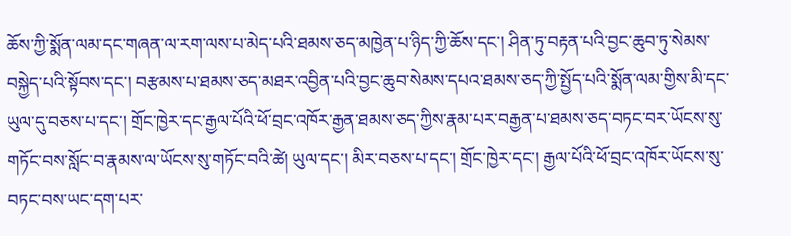ཆོས་ཀྱི་སྨོན་ལམ་དང་གཞན་ལ་རག་ལས་པ་མེད་པའི་ཐམས་ཅད་མཁྱེན་པ་ཉིད་ཀྱི་ཆོས་དང་། ཤིན་ཏུ་བརྟན་པའི་བྱང་ཆུབ་ཏུ་སེམས་བསྐྱེད་པའི་སྟོབས་དང་། བརྩམས་པ་ཐམས་ཅད་མཐར་འབྱིན་པའི་བྱང་ཆུབ་སེམས་དཔའ་ཐམས་ཅད་ཀྱི་སྤྱོད་པའི་སྨོན་ལམ་གྱིས་མི་དང་ཡུལ་དུ་བཅས་པ་དང་། གྲོང་ཁྱེར་དང་རྒྱལ་པོའི་ཕོ་བྲང་འཁོར་རྒྱན་ཐམས་ཅད་ཀྱིས་རྣམ་པར་བརྒྱན་པ་ཐམས་ཅད་བཏང་བར་ཡོངས་སུ་གཏོང་བས་སློང་བ་རྣམས་ལ་ཡོངས་སུ་གཏོང་བའི་ཚེ། ཡུལ་དང་། མིར་བཅས་པ་དང་། གྲོང་ཁྱེར་དང་། རྒྱལ་པོའི་ཕོ་བྲང་འཁོར་ཡོངས་སུ་བཏང་བས་ཡང་དག་པར་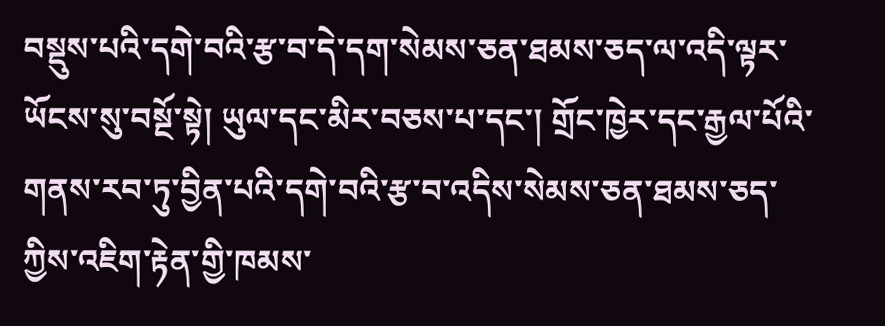བསྡུས་པའི་དགེ་བའི་རྩ་བ་དེ་དག་སེམས་ཅན་ཐམས་ཅད་ལ་འདི་ལྟར་ཡོངས་སུ་བསྔོ་སྟེ། ཡུལ་དང་མིར་བཅས་པ་དང་། གྲོང་ཁྱེར་དང་རྒྱལ་པོའི་གནས་རབ་ཏུ་བྱིན་པའི་དགེ་བའི་རྩ་བ་འདིས་སེམས་ཅན་ཐམས་ཅད་ཀྱིས་འཇིག་རྟེན་གྱི་ཁམས་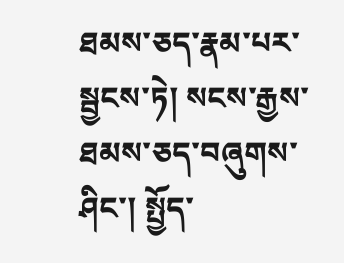ཐམས་ཅད་རྣམ་པར་སྦྱངས་ཏེ། སངས་རྒྱས་ཐམས་ཅད་བཞུགས་ཤིང་། སྤྱོད་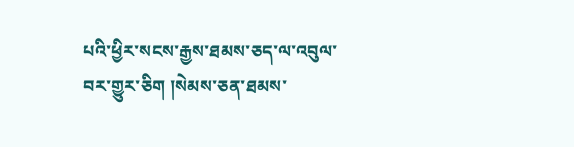པའི་ཕྱིར་སངས་རྒྱས་ཐམས་ཅད་ལ་འབུལ་བར་གྱུར་ཅིག །སེམས་ཅན་ཐམས་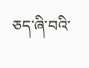ཅད་ཞི་བའི་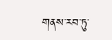གནས་རབ་ཏུ་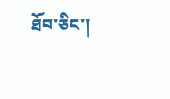ཐོབ་ཅིང་།